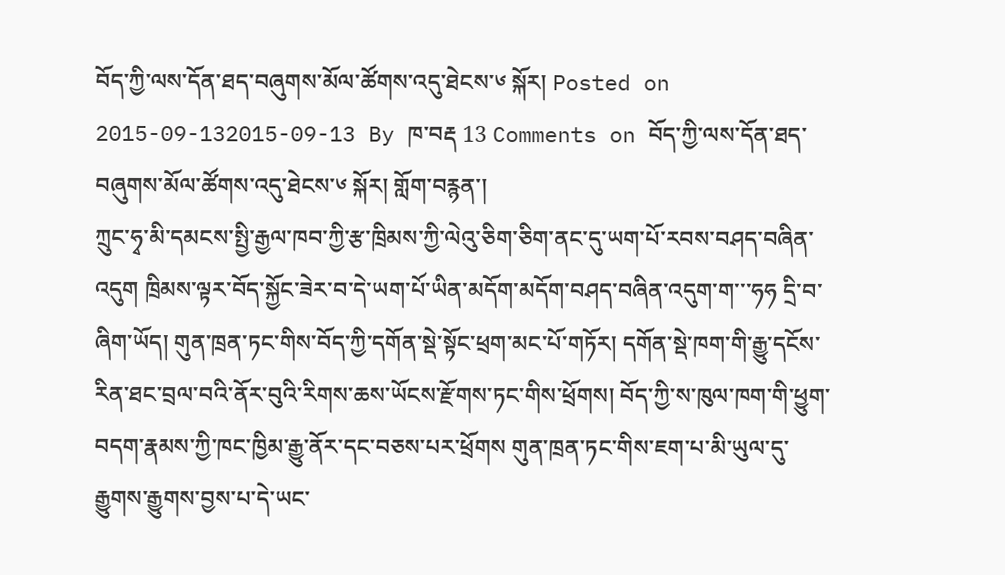བོད་ཀྱི་ལས་དོན་ཐད་བཞུགས་མོལ་ཚོགས་འདུ་ཐེངས་༦ སྐོར། Posted on 2015-09-132015-09-13 By ཁ་བརྡ 13 Comments on བོད་ཀྱི་ལས་དོན་ཐད་བཞུགས་མོལ་ཚོགས་འདུ་ཐེངས་༦ སྐོར། གློག་བརྙན་།
ཀྲུང་ཧྭ་མི་དམངས་སྤྱི་རྒྱལ་ཁབ་ཀྱི་རྩ་ཁྲིམས་ཀྱི་ལེའུ་ཅིག་ཅིག་ནང་དུ་ཡག་པོ་རབས་བཤད་བཞིན་འདུག ཁྲིམས་ལྟར་བོད་སྐྱོང་ཟེར་བ་དེ་ཡག་པོ་ཡིན་མདོག་མདོག་བཤད་བཞིན་འདུག་ག་་་ཧཧ དྲི་བ་ཞིག་ཡོད། གུན་ཁྲན་ཏང་གིས་བོད་ཀྱི་དགོན་སྡེ་སྟོང་ཕྲག་མང་པོ་གཏོར། དགོན་སྡེ་ཁག་གི་རྒྱུ་དངོས་རིན་ཐང་བྲལ་བའི་ནོར་བུའི་རིགས་ཆས་ཡོངས་རྫོགས་ཏང་གིས་ཕྲོགས། བོད་ཀྱི་ས་ཁུལ་ཁག་གི་ཕྱུག་བདག་རྣམས་ཀྱི་ཁང་ཁྱིམ་རྒྱུ་ནོར་དང་བཅས་པར་ཕྲོགས གུན་ཁྲན་ཏང་གིས་ཇག་པ་མི་ཡུལ་དུ་རྒྱུགས་རྒྱུགས་བྱས་པ་དེ་ཡང་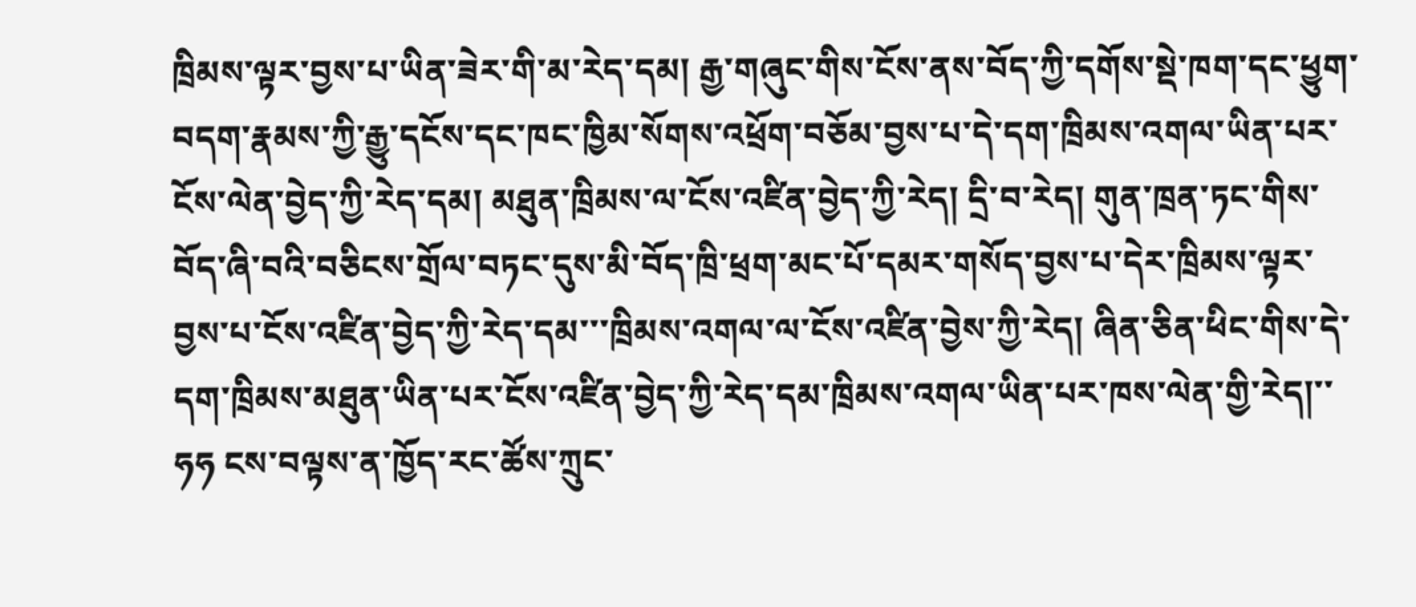ཁྲིམས་ལྟར་བྱས་པ་ཡིན་ཟེར་གི་མ་རེད་དམ། རྒྱ་གཞུང་གིས་ངོས་ནས་བོད་ཀྱི་དགོས་སྡེ་ཁག་དང་ཕྱུག་བདག་རྣམས་ཀྱི་རྒྱུ་དངོས་དང་ཁང་ཁྱིམ་སོགས་འཕྲོག་བཅོམ་བྱས་པ་དེ་དག་ཁྲིམས་འགལ་ཡིན་པར་ངོས་ལེན་བྱེད་ཀྱི་རེད་དམ། མཐུན་ཁྲིམས་ལ་ངོས་འཛིན་བྱེད་ཀྱི་རེད། དྲི་བ་རེད། གུན་ཁྲན་ཏང་གིས་བོད་ཞི་བའི་བཅིངས་གྲོལ་བཏང་དུས་མི་བོད་ཁྲི་ཕྲག་མང་པོ་དམར་གསོད་བྱས་པ་དེར་ཁྲིམས་ལྟར་བྱས་པ་ངོས་འཛིན་བྱེད་ཀྱི་རེད་དམ་་་ཁྲིམས་འགལ་ལ་ངོས་འཛིན་བྱེས་ཀྱི་རེད། ཞིན་ཅིན་ཕིང་གིས་དེ་དག་ཁྲིམས་མཐུན་ཡིན་པར་ངོས་འཛིན་བྱེད་ཀྱི་རེད་དམ་ཁྲིམས་འགལ་ཡིན་པར་ཁས་ལེན་གྱི་རེད།་་ཧཧ ངས་བལྟས་ན་ཁྱོད་རང་ཚོས་ཀྲུང་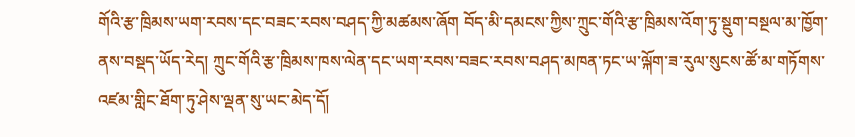གོའི་རྩ་ཁྲིམས་ཡག་རབས་དང་བཟང་རབས་བཤད་ཀྱི་མཚམས་ཞོག བོད་མི་དམངས་ཀྱིས་ཀྲུང་གོའི་རྩ་ཁྲིམས་འོག་ཏུ་སྡུག་བསྔལ་མ་ཁྱོག་ནས་བསྡད་ཡོད་རེད། ཀྲུང་གོའི་རྩ་ཁྲིམས་ཁས་ལེན་དང་ཡག་རབས་བཟང་རབས་བཤད་མཁན་ཏང་ཡ་ལྐོག་ཟ་རུལ་སུངས་ཚོ་མ་གཏོགས་འཛམ་གླིང་ཐོག་ཏུ་ཤེས་ལྡན་སུ་ཡང་མེད་དོ།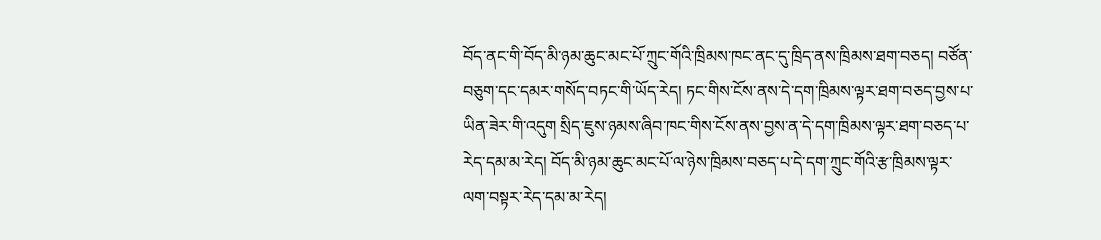བོད་ནང་གི་བོད་མི་ཉམ་ཆུང་མང་པོ་ཀྲུང་གོའི་ཁྲིམས་ཁང་ནང་དུ་ཁྲིད་ནས་ཁྲིམས་ཐག་བཅད། བཙོན་བཅུག་དང་དམར་གསོད་བཏང་གི་ཡོད་རེད། ཏང་གིས་ངོས་ནས་དེ་དག་ཁྲིམས་ལྟར་ཐག་བཅད་བྱས་པ་ཡིན་ཟེར་གི་འདུག སྲིད་ཇུས་ཉམས་ཞིབ་ཁང་གིས་ངོས་ནས་བྱས་ན་དེ་དག་ཁྲིམས་ལྟར་ཐག་བཅད་པ་རེད་དམ་མ་རེད། བོད་མི་ཉམ་ཆུང་མང་པོ་ལ་ཉེས་ཁྲིམས་བཅད་པ་དེ་དག་ཀྲུང་གོའི་རྩ་ཁྲིམས་ལྟར་ལག་བསྟར་རེད་དམ་མ་རེད།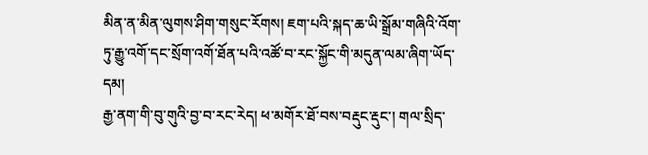མིན་ན་མིན་ལུགས་ཤིག་གསུང་རོགས། ཇག་པའི་སྐད་ཆ་ཡི་སྒྲོམ་གཞིའི་འོག་ཏུ་རྒྱུ་འགོ་དང་སྲོག་འགོ་ཐོན་པའི་འཚོ་བ་རང་སྐྱོང་གི་མདུན་ལམ་ཞིག་ཡོད་དམ།
རྒྱ་ནག་གི་བུ་གུའི་བྱ་བ་རང་རེད། ཕ་མགོར་ཐོ་བས་བརྡུང་རྡུང་། གལ་སྲིད་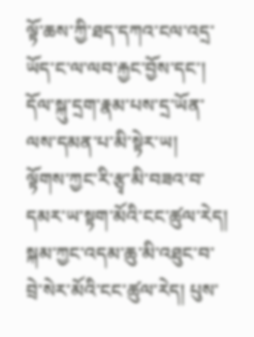ལྟོ་ཆས་ཀྱི་ཐད་དཀའ་ངལ་འདྲ་ཡོད་ང་ལ་ལབ་རྐྱང་བྱོས་དང་། དོལ་སྐུ་དྲག་རྣམ་པས་དྲ་ཡོན་ལས་དམན་པ་མི་སྟེར་ཡ།
ལྟོགས་ཀྱང་རི་རྩྭ་མི་བཟའ་བ་དམར་ཡ་སྟག་མོའི་ངང་ཚུལ་རེད། སྐམ་ཀྱང་འདམ་ཆུ་མི་འཐུང་བ་བྲེ་སེར་མོའི་ངང་ཚུལ་རེད། པུས་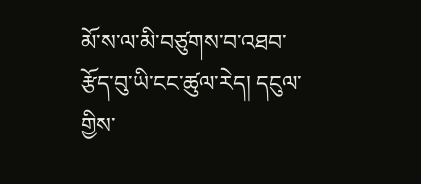མོ་ས་ལ་མི་བཙུགས་བ་འཐབ་རྩོད་བུ་ཡི་ངང་ཚུལ་རེད། དངུལ་གྱིས་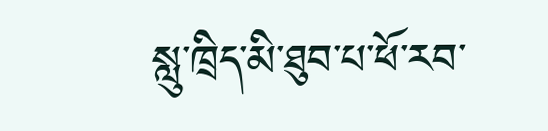སླུ་ཁྲིད་མི་ཐུབ་པ་ཕོ་རབ་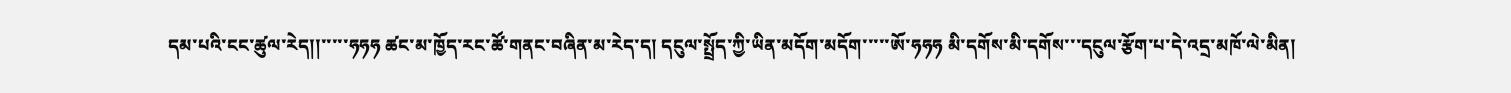དམ་པའི་ངང་ཚུལ་རེད།།་་་་་ཧཧཧ ཚང་མ་ཁྱོད་རང་ཚོ་གནང་བཞིན་མ་རེད་ད། དངུལ་སྤྲོད་ཀྱི་ཡིན་མདོག་མདོག་་་་་ཨོ་ཧཧཧ མི་དགོས་མི་དགོས་་་དངུལ་རྩོག་པ་དེ་འདྲ་མཁོ་ལེ་མིན།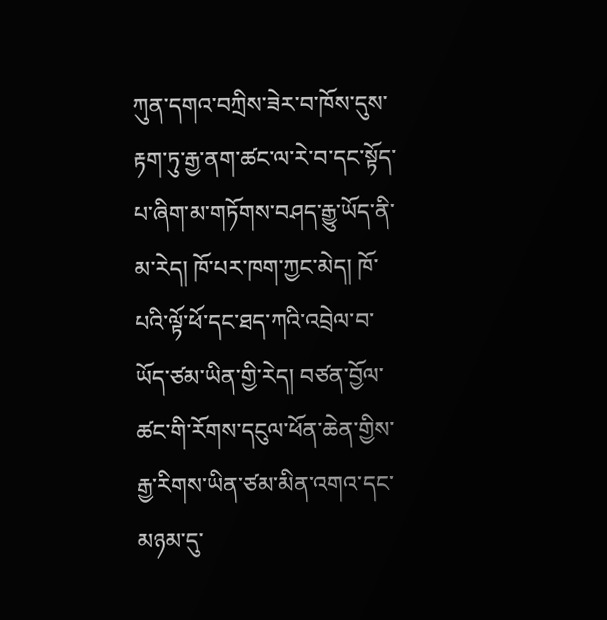ཀུན་དགའ་བཀྲིས་ཟེར་བ་ཁོས་དུས་རྟག་ཏུ་རྒྱ་ནག་ཚང་ལ་རེ་བ་དང་སྟོད་པ་ཞིག་མ་གཏོགས་བཤད་རྒྱུ་ཡོད་ནི་མ་རེད། ཁོ་པར་ཁག་ཀྱང་མེད། ཁོ་པའི་ལྟོ་ཕོ་དང་ཐད་ཀའི་འབྲེལ་བ་ཡོད་ཙམ་ཡིན་གྱི་རེད། བཙན་བྱོལ་ཚང་གི་རོགས་དངུལ་ཕོན་ཆེན་གྱིས་རྒྱ་རིགས་ཡིན་ཙམ་མིན་འགའ་དང་མཉམ་དུ་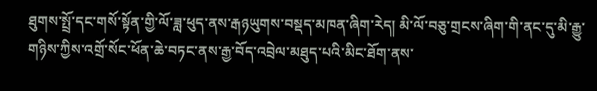ཐུགས་སྤྲོ་དང་གསོ་སྟོན་གྱི་ལོ་ཟླ་ཕུད་ནས་རྒཉཡུགས་བསྡད་མཁན་ཞིག་རེད། མི་ལོ་བཅུ་གྲངས་ཞིག་གི་ནང་དུ་མི་རྒྱུ་གཉིས་ཀྱིས་འགྲོ་སོང་ཕོན་ཆེ་བཏང་ནས་རྒྱ་བོད་འབྲེལ་མཐུད་པའི་མིང་ཐོག་ནས་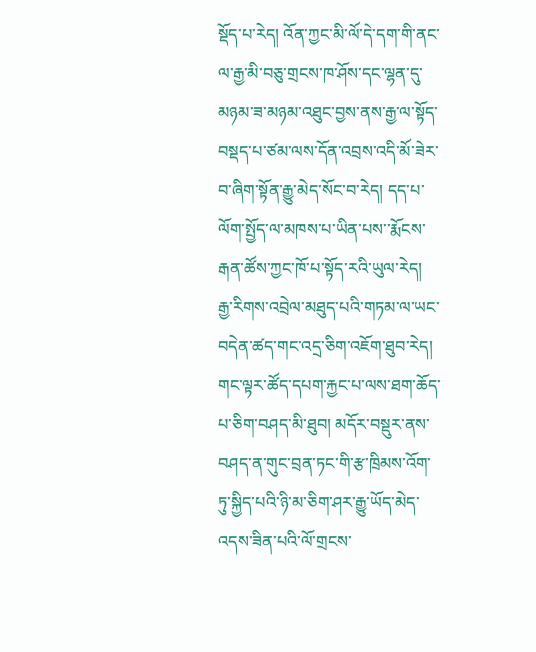སྡོད་པ་རེད། འོན་ཀྱང་མི་ལོ་དེ་དག་གི་ནང་ལ་རྒྱ་མི་བཅུ་གྲངས་ཁ་ཤོས་དང་ལྷན་དུ་མཉམ་ཟ་མཉམ་འཐུང་བྱས་ནས་རྒྱ་ལ་སྟོད་བསྡད་པ་ཙམ་ལས་དོན་འབྲས་འདི་མོ་ཟེར་བ་ཞིག་སྟོན་རྒྱུ་མེད་སོང་བ་རེད། དད་པ་ལོག་སྤྱོད་ལ་མཁས་པ་ཡིན་པས་་རྨོངས་རྒན་ཚོས་ཀྱང་ཁོ་པ་སྟོད་རའི་ཡུལ་རེད།
རྒྱ་རིགས་འབྲེལ་མཐུད་པའི་གཏམ་ལ་ཡང་བདེན་ཚད་གང་འདྲ་ཅིག་འཇོག་ཐུབ་རེད། གང་ལྟར་ཚོད་དཔག་རྐྱང་པ་ལས་ཐག་ཆོད་པ་ཅིག་བཤད་མི་ཐུབ། མདོར་བསྡུར་ནས་བཤད་ན་གུང་བྲན་ཏང་གི་རྩ་ཁྲིམས་འོག་ཏུ་སྐྱིད་པའི་ཉི་མ་ཅིག་ཤར་རྒྱུ་ཡོད་མེད་འདས་ཟིན་པའི་ལོ་གྲངས་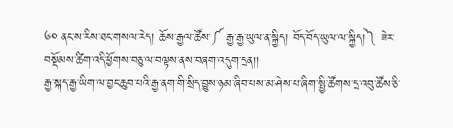༦༠ ནང་ས་རིས་ཐང་གསལ་རེད། ཆོས་རྒྱལ་ཚོས་༼ རྒྱ་རྒྱ་ཡུལ་ན་སྐྱིད། བོད་བོད་ཡུལ་ལ་སྐྱིད།༽ ཟེར་བསྡོམས་ཚིག་འདི་ཕྱོགས་བཅུ་ལ་བལྟས་ནས་བཞག་འདུག་དྲན།།
རྒྱ་སྐད་རྒྱ་ཡིག་ལ་བྱང་ཆུབ་པའི་རྒྱ་ནག་གི་སྲིད་བྱུས་ཉམ་ཞིབ་པས་མ་ཤེས་པ་ཞིག་སྤྱི་ཚོགས་དྲ་འབུ་ཚོས་ཅི་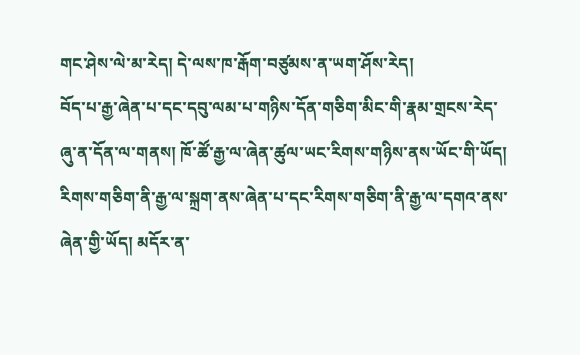གང་ཤེས་ལེ་མ་རེད། དེ་ལས་ཁ་རྒོག་བཙུམས་ན་ཡག་ཤོས་རེད།
བོད་པ་རྒྱ་ཞེན་པ་དང་དབུ་ལམ་པ་གཉིས་དོན་གཅིག་མིང་གི་རྣམ་གྲངས་རེད་ཞུ་ན་དོན་ལ་གནས། ཁོ་ཚོ་རྒྱ་ལ་ཞེན་ཚུལ་ཡང་རིགས་གཉིས་ནས་ཡོང་གི་ཡོད། རིགས་གཅིག་ནི་རྒྱ་ལ་སྐྲག་ནས་ཞེན་པ་དང་རིགས་གཅིག་ནི་རྒྱ་ལ་དགའ་ནས་ཞེན་གྱི་ཡོད། མདོར་ན་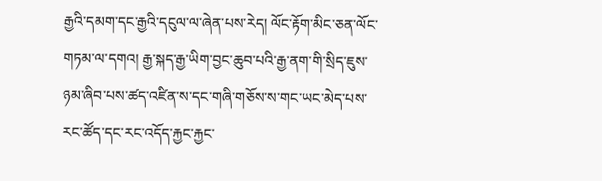རྒྱའི་དམག་དང་རྒྱའི་དངུལ་ལ་ཞེན་པས་རེད། ལོང་རྟོག་མིང་ཅན་ལོང་གཏམ་ལ་དགའ། རྒྱ་སྐད་རྒྱ་ཡིག་བྱང་ཆུབ་པའི་རྒྱ་ནག་གི་སྲིད་ཇུས་ཉམ་ཞིབ་པས་ཚད་འཛིན་ས་དང་གཞི་གཅོས་ས་གང་ཡང་མེད་པས་རང་ཚོད་དང་རང་འདོད་རྐྱང་རྐྱང་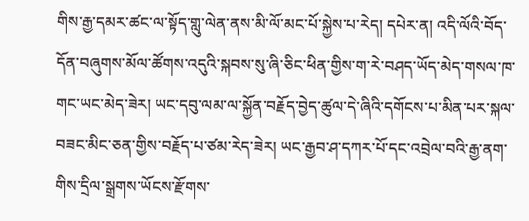གིས་རྒྱ་དམར་ཚང་ལ་སྟོད་གླུ་ལེན་ནས་མི་ལོ་མང་པོ་སྐྱེས་པ་རེད། དཔེར་ན། འདི་ལོའི་བོད་དོན་བཞུགས་མོལ་ཚོགས་འདུའི་སྐབས་སུ་ཞི་ཅིང་ཕིན་གྱིས་ག་རེ་བཤད་ཡོད་མེད་གསལ་ཁ་གང་ཡང་མེད་ཟེར། ཡང་དབུ་ལམ་ལ་སྐྱོན་བརྗོད་བྱེད་ཚུལ་དེ་ཞིའི་དགོངས་པ་མིན་པར་སྐལ་བཟང་མིང་ཅན་གྱིས་བརྗོད་པ་ཙམ་རེད་ཟེར། ཡང་རྒྱབ་ཤ་དཀར་པོ་དང་འབྲེལ་བའི་རྒྱ་ནག་གིས་དྲིལ་སྒྲགས་ཡོངས་རྫོགས་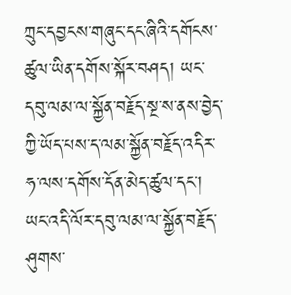ཀྲུང་དབྱངས་གཞུང་དང་ཞིའི་དགོངས་ཚུལ་ཡིན་དགོས་སྐོར་བཤད། ཡང་དབུ་ལམ་ལ་སྐྱོན་བརྗོད་སྔ་ས་ནས་བྱེད་ཀྱི་ཡོད་པས་ད་ལམ་སྐྱོན་བརྗོད་འདིར་ཧ་ལས་དགོས་དོན་མེད་ཚུལ་དང་། ཡང་འདི་ལོར་དབུ་ལམ་ལ་སྐྱོན་བརྗོད་ཤུགས་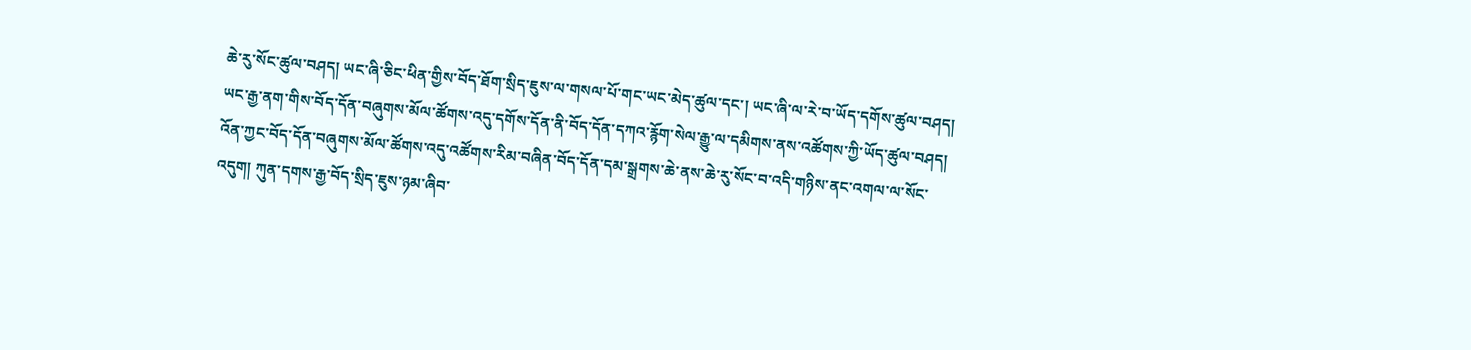ཆེ་རུ་སོང་ཚུལ་བཤད། ཡང་ཞི་ཅིང་ཕིན་གྱིས་བོད་ཐོག་སྲིད་ཇུས་ལ་གསལ་པོ་གང་ཡང་མེད་ཚུལ་དང་། ཡང་ཞི་ལ་རེ་བ་ཡོད་དགོས་ཚུལ་བཤད། ཡང་རྒྱ་ནག་གིས་བོད་དོན་བཞུགས་མོལ་ཚོགས་འདུ་དགོས་དོན་ནི་བོད་དོན་དཀའ་རྙོག་སེལ་རྒྱུ་ལ་དམིགས་ནས་འཚོགས་ཀྱི་ཡོད་ཚུལ་བཤད། འོན་ཀྱང་བོད་དོན་བཞུགས་མོལ་ཚོགས་འདུ་འཚོགས་རིམ་བཞིན་བོད་དོན་དམ་སྒྲགས་ཆེ་ནས་ཆེ་རུ་སོང་བ་འདི་གཉིས་ནང་འགལ་ལ་སོང་འདུག། ཀུན་དགས་རྒྱ་བོད་སྲིད་ཇུས་ཉམ་ཞིབ་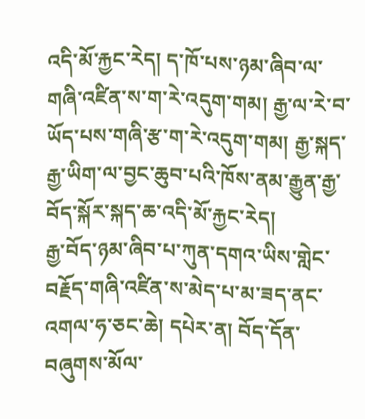འདི་མོ་རྐྱང་རེད། ད་ཁོ་པས་ཉམ་ཞིབ་ལ་གཞི་འཛིན་ས་ག་རེ་འདུག་གམ། རྒྱ་ལ་རེ་བ་ཡོད་པས་གཞི་རྩ་ག་རེ་འདུག་གམ། རྒྱ་སྐད་རྒྱ་ཡིག་ལ་བྱང་ཆུབ་པའི་ཁོས་ནམ་རྒྱུན་རྒྱ་བོད་སྐོར་སྐད་ཆ་འདི་མོ་རྐྱང་རེད།
རྒྱ་བོད་ཉམ་ཞིབ་པ་ཀུན་དགའ་ཡིས་གླེང་བརྗོད་གཞི་འཛིན་ས་མེད་པ་མ་ཟད་ནང་འགལ་ཧ་ཅང་ཆེ། དཔེར་ན། བོད་དོན་བཞུགས་མོལ་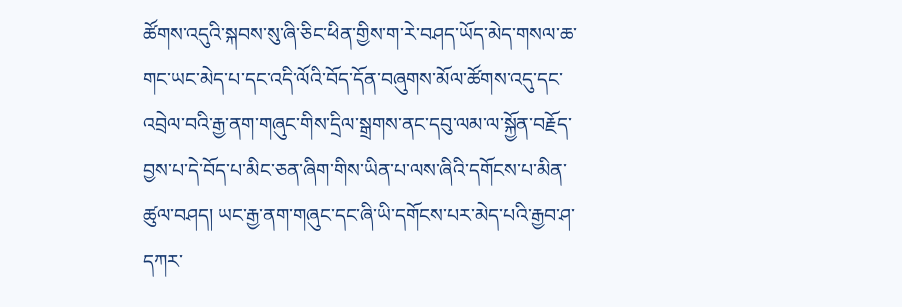ཚོགས་འདུའི་སྐབས་སུ་ཞི་ཅིང་ཕིན་གྱིས་ག་རེ་བཤད་ཡོད་མེད་གསལ་ཆ་གང་ཡང་མེད་པ་དང་འདི་ལོའི་བོད་དོན་བཞུགས་མོལ་ཚོགས་འདུ་དང་འབྲེལ་བའི་རྒྱ་ནག་གཞུང་གིས་དྲིལ་སྒྲགས་ནང་དབུ་ལམ་ལ་སྐྱོན་བརྗོད་བྱས་པ་དེ་བོད་པ་མིང་ཅན་ཞིག་གིས་ཡིན་པ་ལས་ཞིའི་དགོངས་པ་མིན་ཚུལ་བཤད། ཡང་རྒྱ་ནག་གཞུང་དང་ཞི་ཡི་དགོངས་པར་མེད་པའི་རྒྱབ་ཤ་དཀར་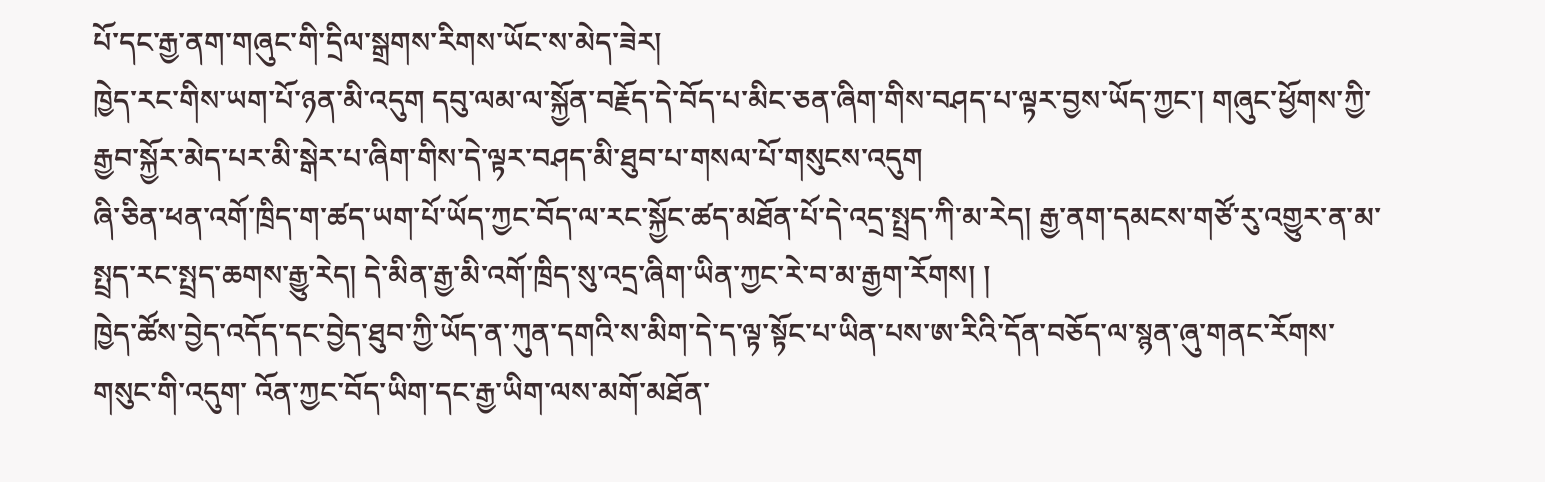པོ་དང་རྒྱ་ནག་གཞུང་གི་དྲིལ་སྒྲགས་རིགས་ཡོང་ས་མེད་ཟེར།
ཁྱེད་རང་གིས་ཡག་པོ་ཉན་མི་འདུག དབུ་ལམ་ལ་སྐྱོན་བརྗོད་དེ་བོད་པ་མིང་ཅན་ཞིག་གིས་བཤད་པ་ལྟར་བྱས་ཡོད་ཀྱང་། གཞུང་ཕྱོགས་ཀྱི་རྒྱབ་སྐྱོར་མེད་པར་མི་སྒེར་པ་ཞིག་གིས་དེ་ལྟར་བཤད་མི་ཐུབ་པ་གསལ་པོ་གསུངས་འདུག
ཞི་ཅིན་ཕན་འགོ་ཁྲིད་ག་ཚད་ཡག་པོ་ཡོད་ཀྱང་བོད་ལ་རང་སྐྱོང་ཚད་མཐོན་པོ་དེ་འདྲ་སྤྲད་ཀི་མ་རེད། རྒྱ་ནག་དམངས་གཙོ་རུ་འགྱུར་ན་མ་སྤྲད་རང་སྤྲད་ཆགས་རྒྱུ་རེད། དེ་མིན་རྒྱ་མི་འགོ་ཁྲིད་སུ་འདྲ་ཞིག་ཡིན་ཀྱང་རེ་བ་མ་རྒྱག་རོགས། །
ཁྱེད་ཚོས་བྱེད་འདོད་དང་བྱེད་ཐུབ་ཀྱི་ཡོད་ན་ཀུན་དགའི་ས་མིག་དེ་ད་ལྟ་སྟོང་པ་ཡིན་པས་ཨ་རིའི་དོན་བཅོད་ལ་སྙན་ཞུ་གནང་རོགས་གསུང་གི་འདུག་ འོན་ཀྱང་བོད་ཡིག་དང་རྒྱ་ཡིག་ལས་མགོ་མཐོན་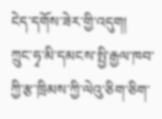ངེད་དགོས་ཟེར་གྱི་འདུག།
ཀྲུང་ཧྭ་མི་དམངས་སྤྱི་རྒྱལ་ཁབ་ཀྱི་རྩ་ཁྲིམས་ཀྱི་ལེའུ་ཅིག་ཅིག་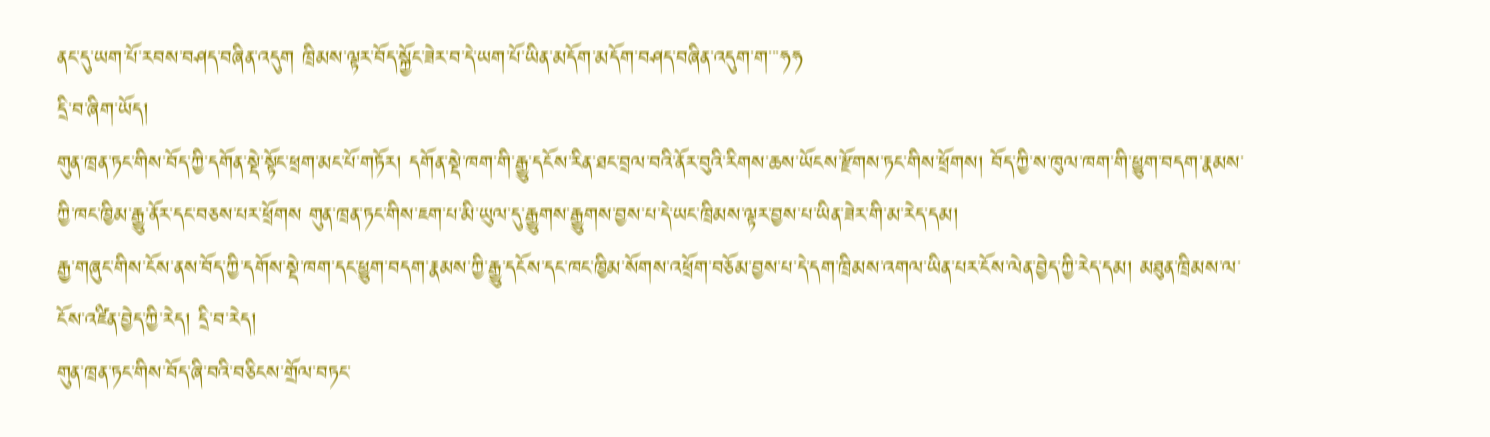ནང་དུ་ཡག་པོ་རབས་བཤད་བཞིན་འདུག ཁྲིམས་ལྟར་བོད་སྐྱོང་ཟེར་བ་དེ་ཡག་པོ་ཡིན་མདོག་མདོག་བཤད་བཞིན་འདུག་ག་་་ཧཧ
དྲི་བ་ཞིག་ཡོད།
གུན་ཁྲན་ཏང་གིས་བོད་ཀྱི་དགོན་སྡེ་སྟོང་ཕྲག་མང་པོ་གཏོར། དགོན་སྡེ་ཁག་གི་རྒྱུ་དངོས་རིན་ཐང་བྲལ་བའི་ནོར་བུའི་རིགས་ཆས་ཡོངས་རྫོགས་ཏང་གིས་ཕྲོགས། བོད་ཀྱི་ས་ཁུལ་ཁག་གི་ཕྱུག་བདག་རྣམས་ཀྱི་ཁང་ཁྱིམ་རྒྱུ་ནོར་དང་བཅས་པར་ཕྲོགས གུན་ཁྲན་ཏང་གིས་ཇག་པ་མི་ཡུལ་དུ་རྒྱུགས་རྒྱུགས་བྱས་པ་དེ་ཡང་ཁྲིམས་ལྟར་བྱས་པ་ཡིན་ཟེར་གི་མ་རེད་དམ།
རྒྱ་གཞུང་གིས་ངོས་ནས་བོད་ཀྱི་དགོས་སྡེ་ཁག་དང་ཕྱུག་བདག་རྣམས་ཀྱི་རྒྱུ་དངོས་དང་ཁང་ཁྱིམ་སོགས་འཕྲོག་བཅོམ་བྱས་པ་དེ་དག་ཁྲིམས་འགལ་ཡིན་པར་ངོས་ལེན་བྱེད་ཀྱི་རེད་དམ། མཐུན་ཁྲིམས་ལ་ངོས་འཛིན་བྱེད་ཀྱི་རེད། དྲི་བ་རེད།
གུན་ཁྲན་ཏང་གིས་བོད་ཞི་བའི་བཅིངས་གྲོལ་བཏང་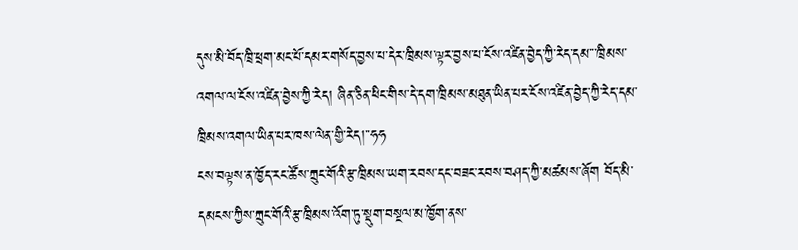དུས་མི་བོད་ཁྲི་ཕྲག་མང་པོ་དམར་གསོད་བྱས་པ་དེར་ཁྲིམས་ལྟར་བྱས་པ་ངོས་འཛིན་བྱེད་ཀྱི་རེད་དམ་་་ཁྲིམས་འགལ་ལ་ངོས་འཛིན་བྱེས་ཀྱི་རེད། ཞིན་ཅིན་ཕིང་གིས་དེ་དག་ཁྲིམས་མཐུན་ཡིན་པར་ངོས་འཛིན་བྱེད་ཀྱི་རེད་དམ་ཁྲིམས་འགལ་ཡིན་པར་ཁས་ལེན་གྱི་རེད།་་ཧཧ
ངས་བལྟས་ན་ཁྱོད་རང་ཚོས་ཀྲུང་གོའི་རྩ་ཁྲིམས་ཡག་རབས་དང་བཟང་རབས་བཤད་ཀྱི་མཚམས་ཞོག བོད་མི་དམངས་ཀྱིས་ཀྲུང་གོའི་རྩ་ཁྲིམས་འོག་ཏུ་སྡུག་བསྔལ་མ་ཁྱོག་ནས་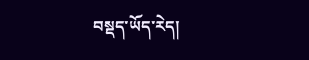བསྡད་ཡོད་རེད།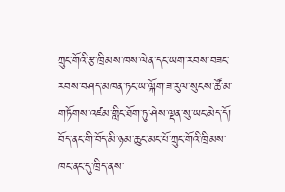ཀྲུང་གོའི་རྩ་ཁྲིམས་ཁས་ལེན་དང་ཡག་རབས་བཟང་རབས་བཤད་མཁན་ཏང་ཡ་ལྐོག་ཟ་རུལ་སུངས་ཚོ་མ་གཏོགས་འཛམ་གླིང་ཐོག་ཏུ་ཤེས་ལྡན་སུ་ཡང་མེད་དོ།
བོད་ནང་གི་བོད་མི་ཉམ་ཆུང་མང་པོ་ཀྲུང་གོའི་ཁྲིམས་ཁང་ནང་དུ་ཁྲིད་ནས་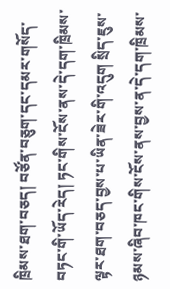ཁྲིམས་ཐག་བཅད། བཙོན་བཅུག་དང་དམར་གསོད་བཏང་གི་ཡོད་རེད། ཏང་གིས་ངོས་ནས་དེ་དག་ཁྲིམས་ལྟར་ཐག་བཅད་བྱས་པ་ཡིན་ཟེར་གི་འདུག སྲིད་ཇུས་ཉམས་ཞིབ་ཁང་གིས་ངོས་ནས་བྱས་ན་དེ་དག་ཁྲིམས་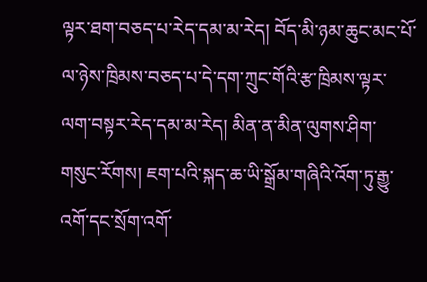ལྟར་ཐག་བཅད་པ་རེད་དམ་མ་རེད། བོད་མི་ཉམ་ཆུང་མང་པོ་ལ་ཉེས་ཁྲིམས་བཅད་པ་དེ་དག་ཀྲུང་གོའི་རྩ་ཁྲིམས་ལྟར་ལག་བསྟར་རེད་དམ་མ་རེད། མིན་ན་མིན་ལུགས་ཤིག་གསུང་རོགས། ཇག་པའི་སྐད་ཆ་ཡི་སྒྲོམ་གཞིའི་འོག་ཏུ་རྒྱུ་འགོ་དང་སྲོག་འགོ་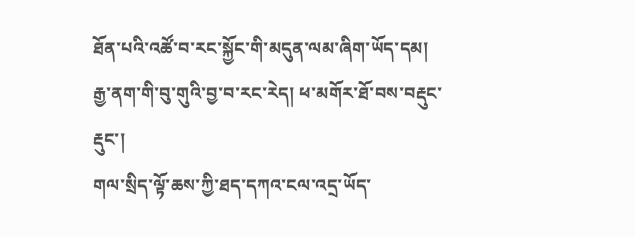ཐོན་པའི་འཚོ་བ་རང་སྐྱོང་གི་མདུན་ལམ་ཞིག་ཡོད་དམ།
རྒྱ་ནག་གི་བུ་གུའི་བྱ་བ་རང་རེད། ཕ་མགོར་ཐོ་བས་བརྡུང་རྡུང་།
གལ་སྲིད་ལྟོ་ཆས་ཀྱི་ཐད་དཀའ་ངལ་འདྲ་ཡོད་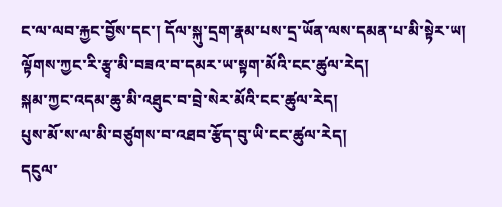ང་ལ་ལབ་རྐྱང་བྱོས་དང་། དོལ་སྐུ་དྲག་རྣམ་པས་དྲ་ཡོན་ལས་དམན་པ་མི་སྟེར་ཡ།
ལྟོགས་ཀྱང་རི་རྩྭ་མི་བཟའ་བ་དམར་ཡ་སྟག་མོའི་ངང་ཚུལ་རེད།
སྐམ་ཀྱང་འདམ་ཆུ་མི་འཐུང་བ་བྲེ་སེར་མོའི་ངང་ཚུལ་རེད།
པུས་མོ་ས་ལ་མི་བཙུགས་བ་འཐབ་རྩོད་བུ་ཡི་ངང་ཚུལ་རེད།
དངུལ་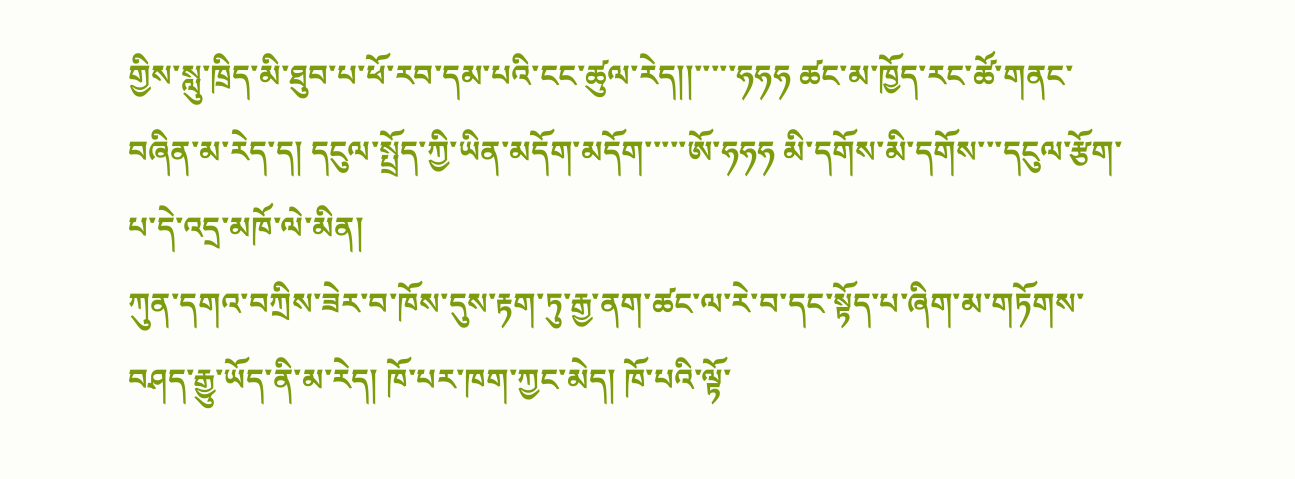གྱིས་སླུ་ཁྲིད་མི་ཐུབ་པ་ཕོ་རབ་དམ་པའི་ངང་ཚུལ་རེད།།་་་་་ཧཧཧ ཚང་མ་ཁྱོད་རང་ཚོ་གནང་བཞིན་མ་རེད་ད། དངུལ་སྤྲོད་ཀྱི་ཡིན་མདོག་མདོག་་་་་ཨོ་ཧཧཧ མི་དགོས་མི་དགོས་་་དངུལ་རྩོག་པ་དེ་འདྲ་མཁོ་ལེ་མིན།
ཀུན་དགའ་བཀྲིས་ཟེར་བ་ཁོས་དུས་རྟག་ཏུ་རྒྱ་ནག་ཚང་ལ་རེ་བ་དང་སྟོད་པ་ཞིག་མ་གཏོགས་བཤད་རྒྱུ་ཡོད་ནི་མ་རེད། ཁོ་པར་ཁག་ཀྱང་མེད། ཁོ་པའི་ལྟོ་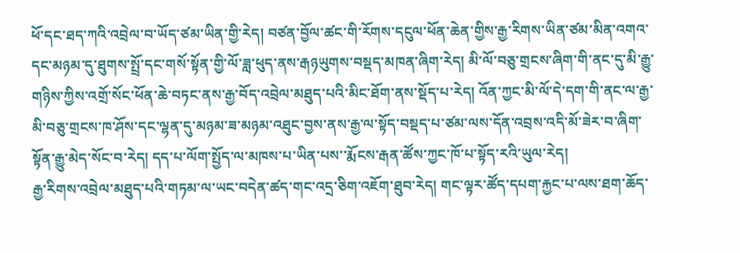ཕོ་དང་ཐད་ཀའི་འབྲེལ་བ་ཡོད་ཙམ་ཡིན་གྱི་རེད། བཙན་བྱོལ་ཚང་གི་རོགས་དངུལ་ཕོན་ཆེན་གྱིས་རྒྱ་རིགས་ཡིན་ཙམ་མིན་འགའ་དང་མཉམ་དུ་ཐུགས་སྤྲོ་དང་གསོ་སྟོན་གྱི་ལོ་ཟླ་ཕུད་ནས་རྒཉཡུགས་བསྡད་མཁན་ཞིག་རེད། མི་ལོ་བཅུ་གྲངས་ཞིག་གི་ནང་དུ་མི་རྒྱུ་གཉིས་ཀྱིས་འགྲོ་སོང་ཕོན་ཆེ་བཏང་ནས་རྒྱ་བོད་འབྲེལ་མཐུད་པའི་མིང་ཐོག་ནས་སྡོད་པ་རེད། འོན་ཀྱང་མི་ལོ་དེ་དག་གི་ནང་ལ་རྒྱ་མི་བཅུ་གྲངས་ཁ་ཤོས་དང་ལྷན་དུ་མཉམ་ཟ་མཉམ་འཐུང་བྱས་ནས་རྒྱ་ལ་སྟོད་བསྡད་པ་ཙམ་ལས་དོན་འབྲས་འདི་མོ་ཟེར་བ་ཞིག་སྟོན་རྒྱུ་མེད་སོང་བ་རེད། དད་པ་ལོག་སྤྱོད་ལ་མཁས་པ་ཡིན་པས་་རྨོངས་རྒན་ཚོས་ཀྱང་ཁོ་པ་སྟོད་རའི་ཡུལ་རེད།
རྒྱ་རིགས་འབྲེལ་མཐུད་པའི་གཏམ་ལ་ཡང་བདེན་ཚད་གང་འདྲ་ཅིག་འཇོག་ཐུབ་རེད། གང་ལྟར་ཚོད་དཔག་རྐྱང་པ་ལས་ཐག་ཆོད་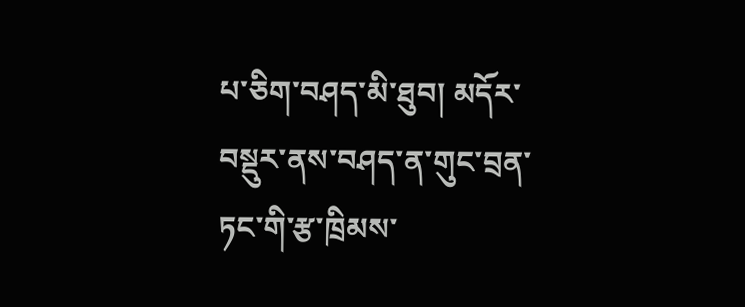པ་ཅིག་བཤད་མི་ཐུབ། མདོར་བསྡུར་ནས་བཤད་ན་གུང་བྲན་ཏང་གི་རྩ་ཁྲིམས་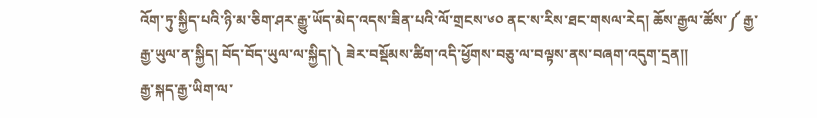འོག་ཏུ་སྐྱིད་པའི་ཉི་མ་ཅིག་ཤར་རྒྱུ་ཡོད་མེད་འདས་ཟིན་པའི་ལོ་གྲངས་༦༠ ནང་ས་རིས་ཐང་གསལ་རེད། ཆོས་རྒྱལ་ཚོས་༼ རྒྱ་རྒྱ་ཡུལ་ན་སྐྱིད། བོད་བོད་ཡུལ་ལ་སྐྱིད།༽ ཟེར་བསྡོམས་ཚིག་འདི་ཕྱོགས་བཅུ་ལ་བལྟས་ནས་བཞག་འདུག་དྲན།།
རྒྱ་སྐད་རྒྱ་ཡིག་ལ་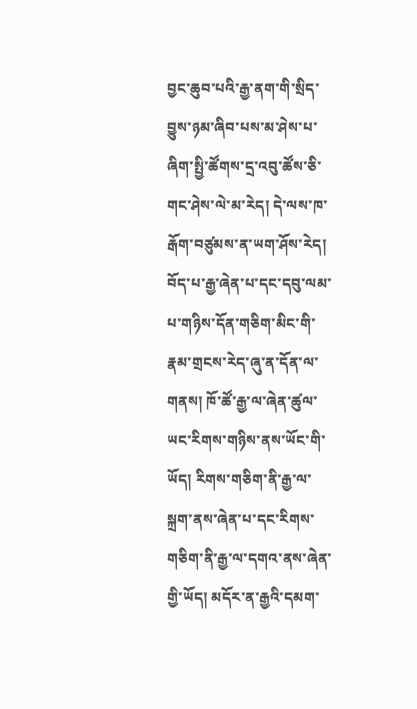བྱང་ཆུབ་པའི་རྒྱ་ནག་གི་སྲིད་བྱུས་ཉམ་ཞིབ་པས་མ་ཤེས་པ་ཞིག་སྤྱི་ཚོགས་དྲ་འབུ་ཚོས་ཅི་གང་ཤེས་ལེ་མ་རེད། དེ་ལས་ཁ་རྒོག་བཙུམས་ན་ཡག་ཤོས་རེད།
བོད་པ་རྒྱ་ཞེན་པ་དང་དབུ་ལམ་པ་གཉིས་དོན་གཅིག་མིང་གི་རྣམ་གྲངས་རེད་ཞུ་ན་དོན་ལ་གནས། ཁོ་ཚོ་རྒྱ་ལ་ཞེན་ཚུལ་ཡང་རིགས་གཉིས་ནས་ཡོང་གི་ཡོད། རིགས་གཅིག་ནི་རྒྱ་ལ་སྐྲག་ནས་ཞེན་པ་དང་རིགས་གཅིག་ནི་རྒྱ་ལ་དགའ་ནས་ཞེན་གྱི་ཡོད། མདོར་ན་རྒྱའི་དམག་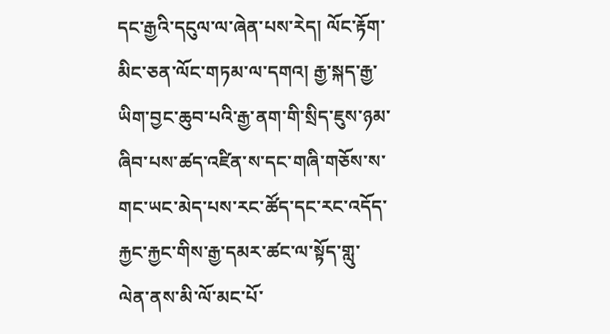དང་རྒྱའི་དངུལ་ལ་ཞེན་པས་རེད། ལོང་རྟོག་མིང་ཅན་ལོང་གཏམ་ལ་དགའ། རྒྱ་སྐད་རྒྱ་ཡིག་བྱང་ཆུབ་པའི་རྒྱ་ནག་གི་སྲིད་ཇུས་ཉམ་ཞིབ་པས་ཚད་འཛིན་ས་དང་གཞི་གཅོས་ས་གང་ཡང་མེད་པས་རང་ཚོད་དང་རང་འདོད་རྐྱང་རྐྱང་གིས་རྒྱ་དམར་ཚང་ལ་སྟོད་གླུ་ལེན་ནས་མི་ལོ་མང་པོ་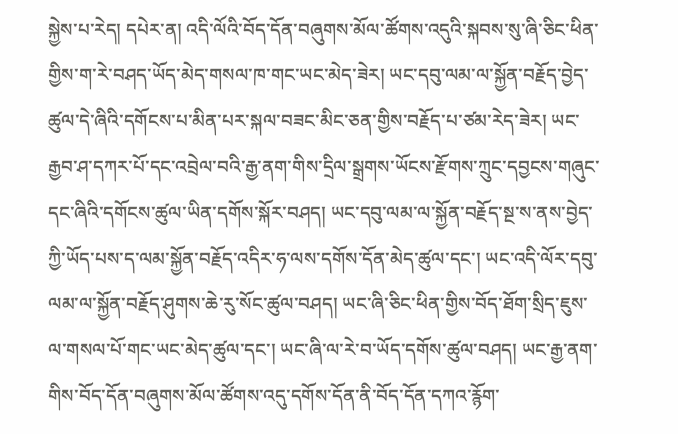སྐྱེས་པ་རེད། དཔེར་ན། འདི་ལོའི་བོད་དོན་བཞུགས་མོལ་ཚོགས་འདུའི་སྐབས་སུ་ཞི་ཅིང་ཕིན་གྱིས་ག་རེ་བཤད་ཡོད་མེད་གསལ་ཁ་གང་ཡང་མེད་ཟེར། ཡང་དབུ་ལམ་ལ་སྐྱོན་བརྗོད་བྱེད་ཚུལ་དེ་ཞིའི་དགོངས་པ་མིན་པར་སྐལ་བཟང་མིང་ཅན་གྱིས་བརྗོད་པ་ཙམ་རེད་ཟེར། ཡང་རྒྱབ་ཤ་དཀར་པོ་དང་འབྲེལ་བའི་རྒྱ་ནག་གིས་དྲིལ་སྒྲགས་ཡོངས་རྫོགས་ཀྲུང་དབྱངས་གཞུང་དང་ཞིའི་དགོངས་ཚུལ་ཡིན་དགོས་སྐོར་བཤད། ཡང་དབུ་ལམ་ལ་སྐྱོན་བརྗོད་སྔ་ས་ནས་བྱེད་ཀྱི་ཡོད་པས་ད་ལམ་སྐྱོན་བརྗོད་འདིར་ཧ་ལས་དགོས་དོན་མེད་ཚུལ་དང་། ཡང་འདི་ལོར་དབུ་ལམ་ལ་སྐྱོན་བརྗོད་ཤུགས་ཆེ་རུ་སོང་ཚུལ་བཤད། ཡང་ཞི་ཅིང་ཕིན་གྱིས་བོད་ཐོག་སྲིད་ཇུས་ལ་གསལ་པོ་གང་ཡང་མེད་ཚུལ་དང་། ཡང་ཞི་ལ་རེ་བ་ཡོད་དགོས་ཚུལ་བཤད། ཡང་རྒྱ་ནག་གིས་བོད་དོན་བཞུགས་མོལ་ཚོགས་འདུ་དགོས་དོན་ནི་བོད་དོན་དཀའ་རྙོག་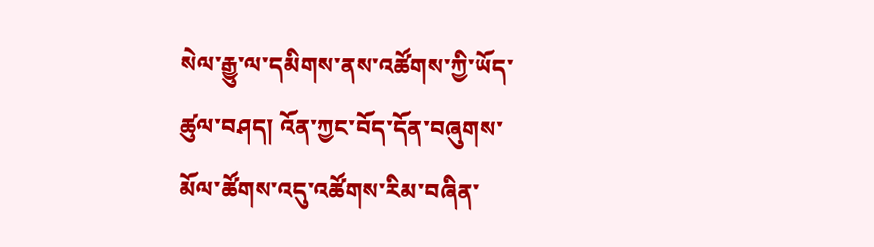སེལ་རྒྱུ་ལ་དམིགས་ནས་འཚོགས་ཀྱི་ཡོད་ཚུལ་བཤད། འོན་ཀྱང་བོད་དོན་བཞུགས་མོལ་ཚོགས་འདུ་འཚོགས་རིམ་བཞིན་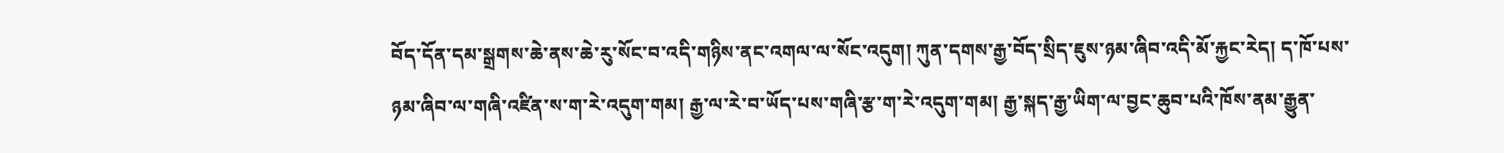བོད་དོན་དམ་སྒྲགས་ཆེ་ནས་ཆེ་རུ་སོང་བ་འདི་གཉིས་ནང་འགལ་ལ་སོང་འདུག། ཀུན་དགས་རྒྱ་བོད་སྲིད་ཇུས་ཉམ་ཞིབ་འདི་མོ་རྐྱང་རེད། ད་ཁོ་པས་ཉམ་ཞིབ་ལ་གཞི་འཛིན་ས་ག་རེ་འདུག་གམ། རྒྱ་ལ་རེ་བ་ཡོད་པས་གཞི་རྩ་ག་རེ་འདུག་གམ། རྒྱ་སྐད་རྒྱ་ཡིག་ལ་བྱང་ཆུབ་པའི་ཁོས་ནམ་རྒྱུན་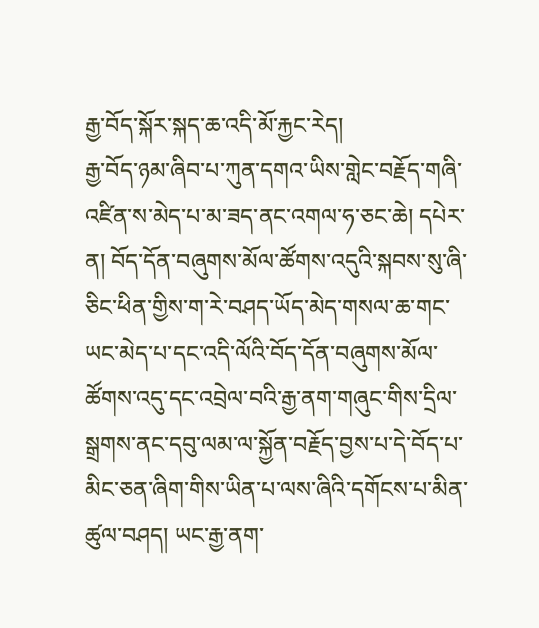རྒྱ་བོད་སྐོར་སྐད་ཆ་འདི་མོ་རྐྱང་རེད།
རྒྱ་བོད་ཉམ་ཞིབ་པ་ཀུན་དགའ་ཡིས་གླེང་བརྗོད་གཞི་འཛིན་ས་མེད་པ་མ་ཟད་ནང་འགལ་ཧ་ཅང་ཆེ། དཔེར་ན། བོད་དོན་བཞུགས་མོལ་ཚོགས་འདུའི་སྐབས་སུ་ཞི་ཅིང་ཕིན་གྱིས་ག་རེ་བཤད་ཡོད་མེད་གསལ་ཆ་གང་ཡང་མེད་པ་དང་འདི་ལོའི་བོད་དོན་བཞུགས་མོལ་ཚོགས་འདུ་དང་འབྲེལ་བའི་རྒྱ་ནག་གཞུང་གིས་དྲིལ་སྒྲགས་ནང་དབུ་ལམ་ལ་སྐྱོན་བརྗོད་བྱས་པ་དེ་བོད་པ་མིང་ཅན་ཞིག་གིས་ཡིན་པ་ལས་ཞིའི་དགོངས་པ་མིན་ཚུལ་བཤད། ཡང་རྒྱ་ནག་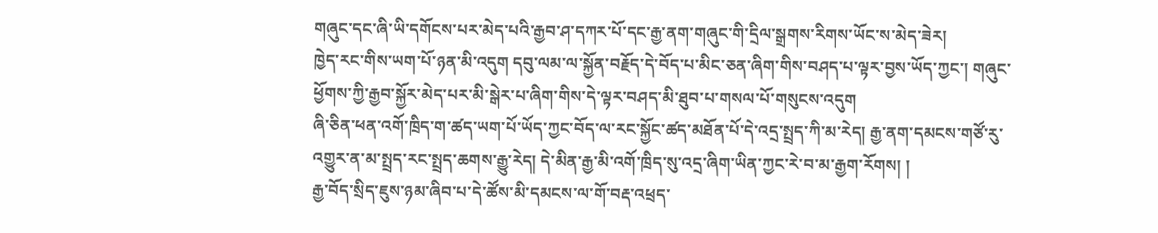གཞུང་དང་ཞི་ཡི་དགོངས་པར་མེད་པའི་རྒྱབ་ཤ་དཀར་པོ་དང་རྒྱ་ནག་གཞུང་གི་དྲིལ་སྒྲགས་རིགས་ཡོང་ས་མེད་ཟེར།
ཁྱེད་རང་གིས་ཡག་པོ་ཉན་མི་འདུག དབུ་ལམ་ལ་སྐྱོན་བརྗོད་དེ་བོད་པ་མིང་ཅན་ཞིག་གིས་བཤད་པ་ལྟར་བྱས་ཡོད་ཀྱང་། གཞུང་ཕྱོགས་ཀྱི་རྒྱབ་སྐྱོར་མེད་པར་མི་སྒེར་པ་ཞིག་གིས་དེ་ལྟར་བཤད་མི་ཐུབ་པ་གསལ་པོ་གསུངས་འདུག
ཞི་ཅིན་ཕན་འགོ་ཁྲིད་ག་ཚད་ཡག་པོ་ཡོད་ཀྱང་བོད་ལ་རང་སྐྱོང་ཚད་མཐོན་པོ་དེ་འདྲ་སྤྲད་ཀི་མ་རེད། རྒྱ་ནག་དམངས་གཙོ་རུ་འགྱུར་ན་མ་སྤྲད་རང་སྤྲད་ཆགས་རྒྱུ་རེད། དེ་མིན་རྒྱ་མི་འགོ་ཁྲིད་སུ་འདྲ་ཞིག་ཡིན་ཀྱང་རེ་བ་མ་རྒྱག་རོགས། །
རྒྱ་བོད་སྲིད་ཇུས་ཉམ་ཞིབ་པ་དེ་ཚོས་མི་དམངས་ལ་གོ་བརྡ་འཕྲད་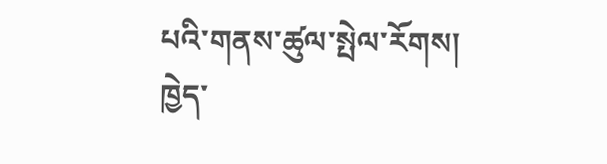པའི་གནས་ཚུལ་སྤེལ་རོགས།
ཁྱེད་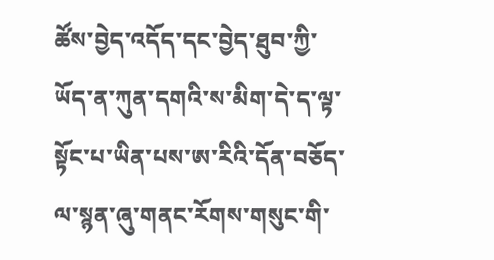ཚོས་བྱེད་འདོད་དང་བྱེད་ཐུབ་ཀྱི་ཡོད་ན་ཀུན་དགའི་ས་མིག་དེ་ད་ལྟ་སྟོང་པ་ཡིན་པས་ཨ་རིའི་དོན་བཅོད་ལ་སྙན་ཞུ་གནང་རོགས་གསུང་གི་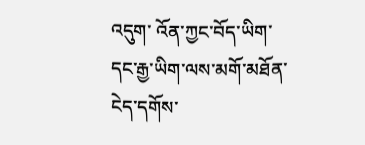འདུག་ འོན་ཀྱང་བོད་ཡིག་དང་རྒྱ་ཡིག་ལས་མགོ་མཐོན་ངེད་དགོས་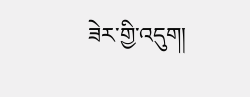ཟེར་གྱི་འདུག།